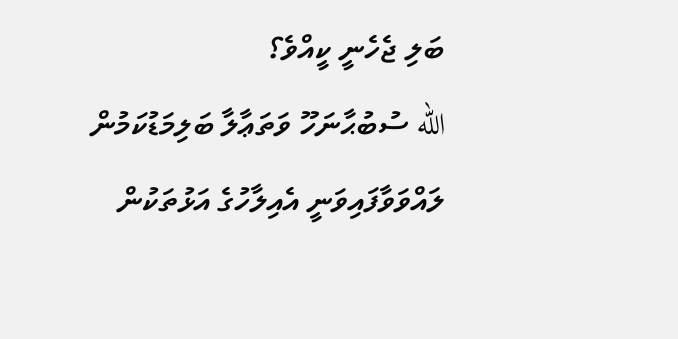ބަލި ޖެހެނީ ކީއްވެ؟
الله ސުބުޙާނަހޫ ވަތަޢާލާ ބަލިމަޑުކަމުން ލައްވަވާފައިވަނީ އެއިލާހުގެ އަޅުތަކުން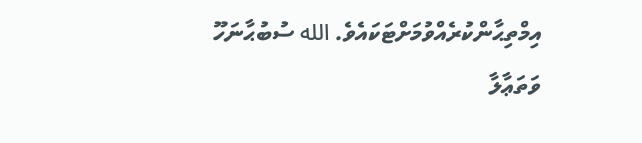އިމްތިޙާންކުރެއްވުމަށްޓަކައެވެ. الله ސުބުޙާނަހޫ ވަތަޢާލާ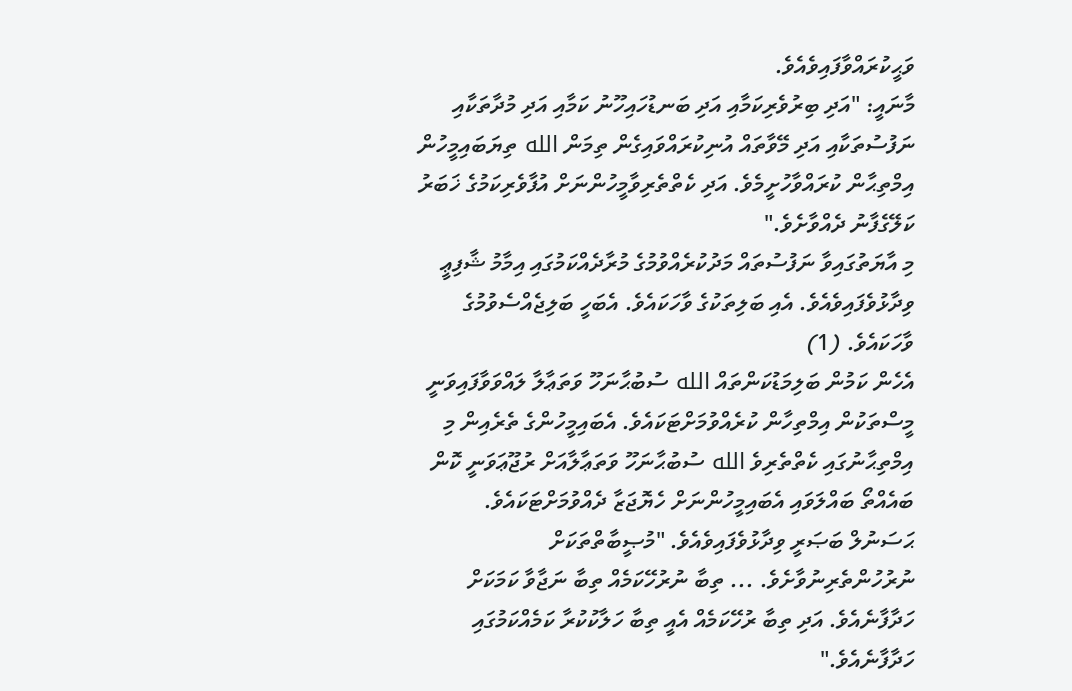ވަޙީކުރައްވާފައިވެއެވެ.
މާނައީ: "އަދި ބިރުވެރިކަމާއި އަދި ބަނޑުހައިހޫނު ކަމާއި އަދި މުދާތަކާއި ނަފުސުތަކާއި އަދި މޭވާތައް އުނިކުރައްވައިގެން ތިމަން الله ތިޔަބައިމީހުން އިމްތިޙާން ކުރައްވާހުށީމެވެ. އަދި ކެތްތެރިވާމީހުންނަށް އުފާވެރިކަމުގެ ޚަބަރު ކަލޭގެފާނު ދެއްވާށެވެ."
މި އާޔަތުގައިވާ ނަފުސުތައް މަދުކުރެއްވުމުގެ މުރާދެއްކަމުގައި އިމާމު ޝާފިޢީ ވިދާޅުވެފައިވެއެވެ. އެއި ބަލިތަކުގެ ވާހަކައެވެ. އެބަހީ ބަލިޖެއްސެވުމުގެ ވާހަކައެވެ. (1)
އެހެން ކަމުން ބަލިމަޑުކަންތައް الله ސުބުޙާނަހޫ ވަތަޢާލާ ލައްވަވާފައިވަނީ މީސްތަކުން އިމްތިހާން ކުރެއްވުމަށްޓަކައެވެ. އެބައިމީހުންގެ ތެރެއިން މި އިމްތިޙާނުގައި ކެތްތެރިވެ الله ސުބުޙާނަހޫ ވަތަޢާލާއަށް ރުޖޫޢަވަނީ ކޮން ބައެއްތޯ ބައްލަވައި އެބައިމީހުންނަށް ހެޔޮޖަޒާ ދެއްވުމަށްޓަކައެވެ.
ޙަސަނުލް ބަޞަރީ ވިދާޅުވެފައިވެއެވެ. "މުޞީބާތްތަކަށް ނުރުހުންތެރިނުވާށެވެ. ... ތިބާ ނުރުހޭކަމެއް ތިބާ ނަޖާވާ ކަމަކަށް ހަދާފާނެއެވެ. އަދި ތިބާ ރުހޭކަމެއް އެއީ ތިބާ ހަލާކުކުރާ ކަމެއްކަމުގައި ހަދާފާނެއެވެ."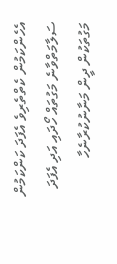އެހެންކަމުން ކެތްތެރިވެ އެފަދަ ކަންކަމުން ސަލާމަތްވާނެ މަގުތައް ހޯދައި އަދި އެފަދަ މަގުތަކުން ދީން މަނާނުކުރާނެހާ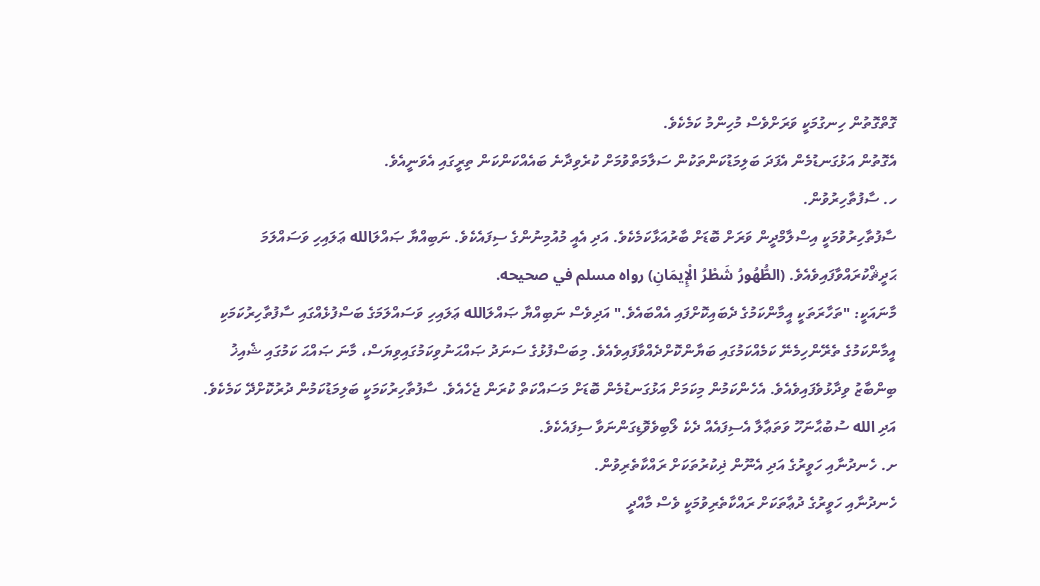ގޮތްގޮތުން ހިނގުމަކީ ވަރަށްވެސް މުހިންމު ކަމެކެވެ.
އެގޮތުން އަޅުގަނޑުމެން އެފަދަ ބަލިމަޑުކަންތަކުން ސަލާމަތްވުމަށް ކުރެވިދާނެ ބައެއްކަންކަން ތިރީގައި އެވަނީއެވެ.
ހ. ސާފުތާހިރުވުން.
ސާފުތާހިރުވުމަކީ އިސްލާމްދީން ވަރަށް ބޮޑަށް ބާރުއަޅާކަމެކެވެ. އަދި އެއީ މުއުމިނުންގެ ސިފައެކެވެ. ނަބިއްޔާ ޞައްލަالله ޢަލައިހި ވަސައްލަމަ ޙަދީޘްކުރައްވާފައިވެއެވެ. (الطُّهُورُ شَطْرُ الْإِيمَانِ) رواه مسلم في صحيحه.
މާނައަކީ: "ތަހާރަތަކީ އީމާންކަމުގެ ދެބައިކޮށްފައި އެއްބައެވެ." އަދިވެސް ނަބިއްޔާ ޞައްލަالله ޢަލައިހި ވަސައްލަމަގެ ބަސްފުޅެއްގައި ސާފުތާހިރުކަމަކި އީމާންކަމުގެ ތެރޭންހިމެނޭ ކަމެއްކަމުގައި ބަޔާންކޮށްދެއްވާފައިވެއެވެ. މިބަސްފުޅުގެ ސަނަދު ޞައްޙަނުވިކަމުގައިވިޔަސް، މާނަ ޞައްޙަ ކަމުގައި ޝެއިޚު ބިންބާޒު ވިދާޅުވެފައިވެއެވެ. އެހެންކަމުން މިކަމަށް އަޅުގަނޑުމެން ބޮޑަށް މަސައްކަތް ކުރަން ޖެހެއެވެ. ސާފުތާހިރުކަމަކީ ބަލިމަޑުކަމުން ދުރުކޮށްދޭ ކަމެކެވެ. އަދި الله ސުބުޙާނަހޫ ވަތަޢާލާ އެސިފައެއް ދެކެ ލޯބިވެވޮޑިގަންނަވާ ސިފައެކެވެ.
ށ. ހެނދުނާއި ހަވީރުގެ އަދި އެނޫން ޛިކުރުތަކަށް ރައްކާތެރިވުން.
ހެނދުނާއި ހަވީރުގެ ދުޢާތަކަށް ރައްކާތެރިވުމަކީ ވެސް މާއްދީ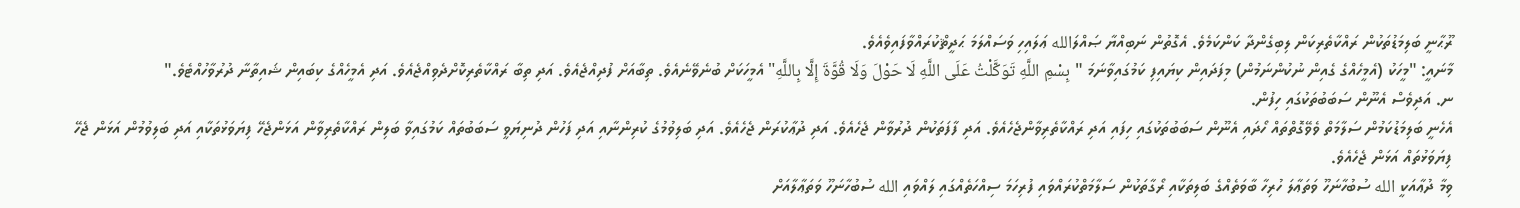ރޫޙާނީ ބަލިމަޑުތަކުން ރައްކާތެރިކަން ލިބިގެންދާ ކަންކަމެވެ. އެގޮތުން ނަބިއްޔާ ޞައްލަالله ޢަލައިހި ވަސައްލަމަ ޙަދީޘްކުރައްވާފައިވެއެވެ.
މާނައީ: "މީހަކު (އެމީހެއްގެ ގެއިން ނުކުންނަމުން) މިފަދައިން ކިޔައިފި ކަމުގައިވާނަމަ " بِسْمِ اللَّهِ تَوَكَّلْتُ عَلَى اللَّهِ لَا حَوْلَ وَلَا قُوَّةَ إِلَّا بِاللَّهِ" އެމީހަކަށް ބުނެވޭނެއެވެ. ތިބާއަށް ފުދިއްޖެއެވެ. އަދި ތިބާ ރައްކާތެރިކޮށްދެވިއްޖެއެވެ. އަދި އެމީހެއްގެ ކިބައިން ޝައިތާނާ ދުރުވާހުއްޓެވެ."
ނ. އަދިވެސް އެނޫން ސަބަބުތަކުގައި ހިފުން.
އެހެނީ ބަލިމަޑުކަމުން ސަލާމަތް ވެވޭގޮތްތައް ހޯދައި އެނޫން ސަބަބުތަކުގައި ހިފައި އަދި ރައްކާތެރިވާންޖެހެއެވެ. އަދި ފާފަތަކުން ދުރުވާން ޖެހެއެވެ. އަދި ދުޢާކުރަން ޖެހެއެވެ. އަދި ބަލިވުމުގެ ކުރިންނާއި އަދި ފަހުން ދުނިޔަވީ ސަބަބުތައް ކަމުގައިވާ ބަލިން ރައްކާތެރިވާން އަޅަންޖެހޭ ފިޔަވަޅުތަކާއި އަދި ބަލިވުމުން އަޅަން ޖެހޭ ފިޔަވަޅުތައް އަޅަން ޖެހެއެވެ.
ވިމާ ދުޢާއަކީ الله ސުބުހާނަހޫ ވަތަޢާލަ ހުރިހާ ބާވަތެއްގެ ބަލިތަކާއި ރޯގާތަކުން ސަލާމަތްކުރައްވައި ފުރިހަމަ ސިއްހަތެއްގައި ލައްވައި الله ސުބުހާނަހޫ ވަތަޢާލާއަށް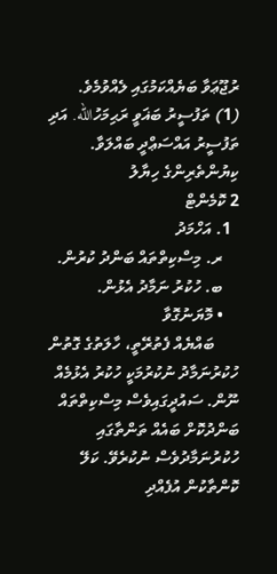ރުޖޫޢަވާ ބަޔެއްކަމުގައި ލެއްވުމެވެ.
(1) ތަފުސީރު ބަޣަވީ ރަޙިމަހުالله. އަދި ތަފުސީރު އައްސަޢްދީ ބައްލަވާ.
ކިޔުންތެރިންގެ ހިޔާލު
2 ކޮމެންޓް
  1. އަހްމަދު
    ރ. މިސްކިތްތައް ބަންދު ކުރުން.
    ބ. ހުކުރު ނަމާދު އެޅުން.
    • މޮޔަނުގޮވާ
      ބައްޔެއް ފެތުރޭތީ، ހާލަތުގެ ގޮތުން ހުކުރުނަމާދު ނުކުރުމަކީ ހުކުރު އެޅުމެއް ނޫން. ސައުދީގައިވެސް މިސްކިތްތައް ބަންދުކޮށް ބައެއް ތަންތާގައި ހުކުރުނަމާދުވެސް ނުކުރެވޭ. ކަލޭ ކޮންތާކުން އުފެއްދި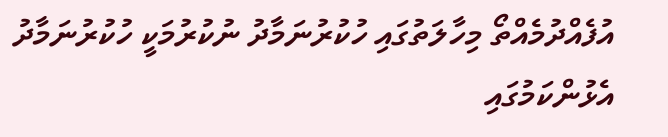އުފެއްދުމެއްތޯ މިހާލަތުގައި ހުކުރުނަމާދު ނުކުރުމަކީ ހުކުރުނަމާދު އެޅުންކަމުގައި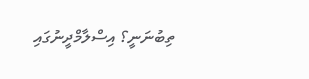ތިބުނަނީ؟ އިސްލާމްދީނުގައި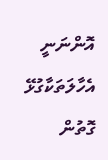އޮންނަނީ އެހާލަތަކާގުޅޭ ގޮތުން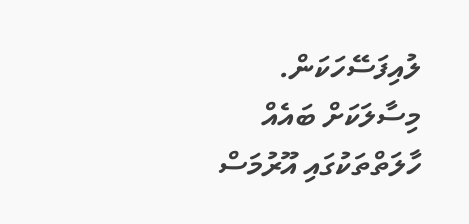ލުއިފަސޭހަކަން. މިސާލަކަށް ބައެއް ހާލަތްތަކުގައި އޫރުމަސް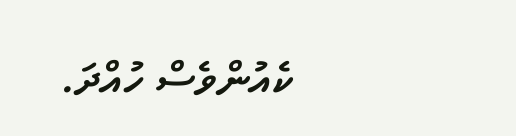ކެއުންވެސް ހުއްދަ.